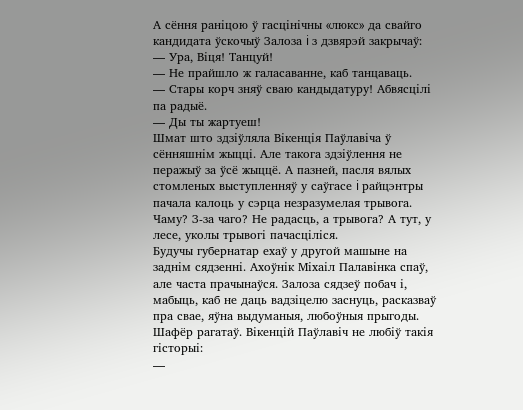А сёння раніцою ў гасцінічны «люкс» да свайго кандидата ўскочыў Залоза i з дзвярэй закрычаў:
— Ура, Віця! Танцуй!
— Не прайшло ж галасаванне, каб танцаваць.
— Стары корч зняў сваю кандыдатуру! Абвясцілі па радыё.
— Ды ты жартуеш!
Шмат што здзіўляла Вікенція Паўлавіча ў сённяшнім жыцці. Але такога здзіўлення не перажыў за ўсё жыццё. А пазней, пасля вялых стомленых выступленняў у саўгасе i райцэнтры пачала калоць у сэрца незразумелая трывога. Чаму? З-за чаго? Не радасць, а трывога? А тут, у лесе, уколы трывогі пачасціліся.
Будучы губернатар ехаў у другой машыне на заднім сядзенні. Ахоўнік Міхаіл Палавінка спаў, але часта прачынаўся. Залоза сядзеў побач і, мабыць, каб не даць вадзіцелю заснуць, расказваў пра свае, яўна выдуманыя, любоўныя прыгоды.
Шафёр рагатаў. Вікенцій Паўлавіч не любіў такія гісторыі:
—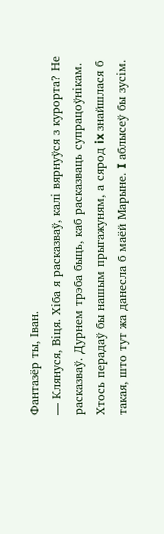Фантазёр ты, Іван.
— Клянуся, Віця. Хіба я расказваў, калі вярнуўся з курорта? Не расказваў. Дурнем трэба быць, каб расказваць супрацоўнікам. Хтось перадаў бы нашым прыгажуням, а сярод ix знайшлася б такая, што тут жа данесла б маёй Марыне. I аблысеў бы зусім.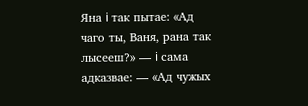Яна i так пытае: «Ад чаго ты, Ваня, рана так лысееш?» — i сама адказвае: — «Ад чужых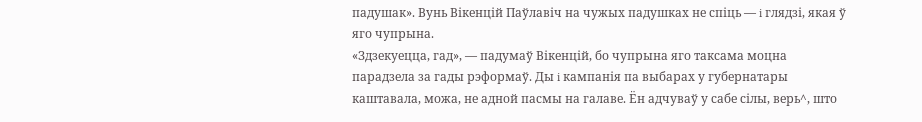падушак». Вунь Вікенцій Паўлавіч на чужых падушках не спіць — i глядзі, якая ў яго чупрына.
«Здзекуецца, гад», — падумаў Вікенцій, бо чупрына яго таксама моцна парадзела за гады рэформаў. Ды i кампанія па выбарах у губернатары каштавала, можа, не адной пасмы на галаве. Ён адчуваў у сабе сілы, верь^, што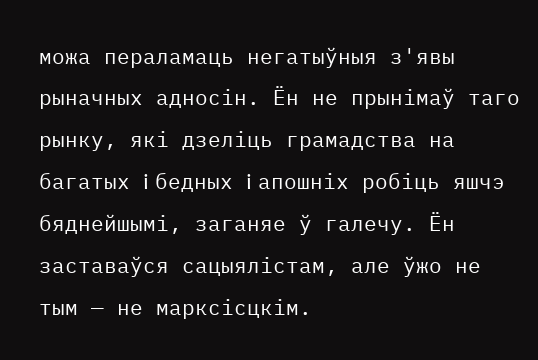можа пераламаць негатыўныя з'явы рыначных адносін. Ён не прынімаў таго рынку, які дзеліць грамадства на багатых i бедных i апошніх робіць яшчэ бяднейшымі, заганяе ў галечу. Ён заставаўся сацыялістам, але ўжо не тым — не марксісцкім.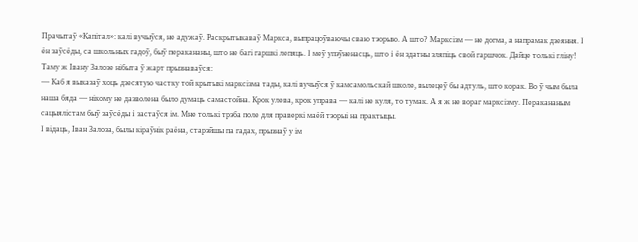Прачытаў «Капітал»: калі вучыўся, не адужаў. Раскрытыкаваў Маркса, выпрацоўваючы сваю тэорыю. А што? Марксізм — не догма, а напрамак дзеяння. I ён заўсёды, са школьных гадоў, быў перакананы, што не багі гаршкі лепяць. I меў упэўненасць, што i ён здатны зляпіць свой гаршчок. Дайце толькі гліну! Таму ж Івану Залозе нібыта ў жарт прызнаваўся:
— Каб я выказаў хоць дзесятую частку той крытыкі марксізма тады, калі вучыўся ў камсамольскай школе, вылецеў бы адтуль, што корак. Во ў чым была наша бяда — нікому не дазволена было думаць самастойна. Крок улева, крок управа — калі не куля, то тумак. А я ж не вораг марксізму. Перакананым сацыялістам быў заўсёды i застаўся ім. Мне толькі трэба поле для праверкі маёй тэорыі на практыцы.
I відаць, Іван Залоза, былы кіраўнік раёна, старэйшы па гадах, прызнаў у ім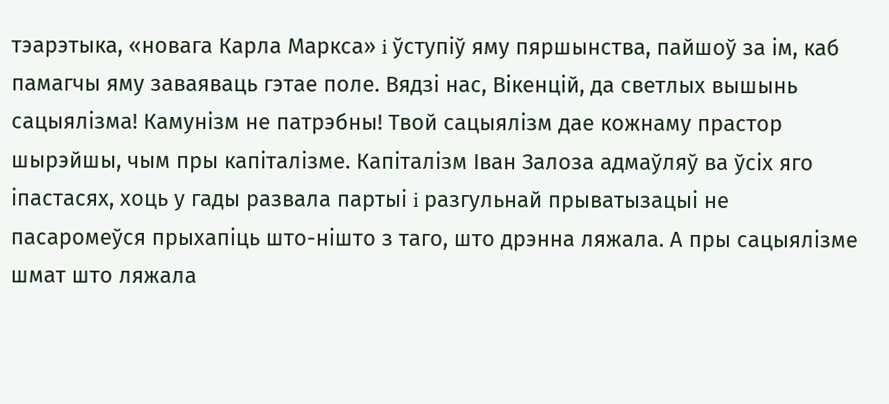тэарэтыка, «новага Карла Маркса» i ўступіў яму пяршынства, пайшоў за ім, каб памагчы яму заваяваць гэтае поле. Вядзі нас, Вікенцій, да светлых вышынь сацыялізма! Камунізм не патрэбны! Твой сацыялізм дае кожнаму прастор шырэйшы, чым пры капіталізме. Капіталізм Іван Залоза адмаўляў ва ўсіх яго іпастасях, хоць у гады развала партыі i разгульнай прыватызацыі не пасаромеўся прыхапіць што-нішто з таго, што дрэнна ляжала. А пры сацыялізме шмат што ляжала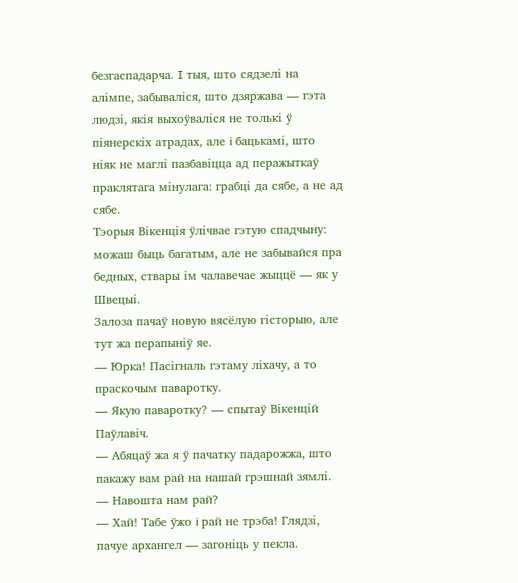безгаспадарча. I тыя, што сядзелі на алімпе, забываліся, што дзяржава — гэта людзі, якія выхоўваліся не толькі ў піянерскіх атрадах, але i бацькамі, што ніяк не маглі пазбавіцца ад перажыткаў праклятага мінулага: грабці да сябе, а не ад сябе.
Тэорыя Вікенція ўлічвае гэтую спадчыну: можаш быць багатым, але не забывайся пра бедных, ствары ім чалавечае жыццё — як у Швецыі.
Залоза пачаў новую вясёлую гісторыю, але тут жа перапыніў яе.
— Юрка! Пасігналь гэтаму ліхачу, а то праскочым паваротку.
— Якую паваротку? — спытаў Вікенцій Паўлавіч.
— Абяцаў жа я ў пачатку падарожжа, што пакажу вам рай на нашай грэшнай зямлі.
— Навошта нам рай?
— Хай! Табе ўжо i рай не трэба! Глядзі, пачуе архангел — загоніць у пекла.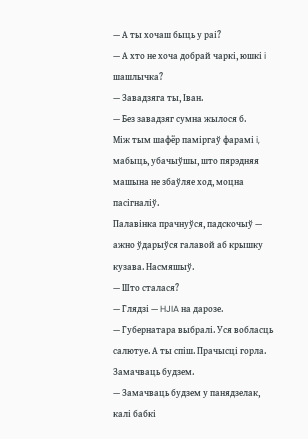— А ты хочаш быць у раі?
— А хто не хоча добрай чаркі, юшкі i шашлычка?
— Завадзяга ты, Іван.
— Без завадзяг сумна жылося б.
Між тым шафёр паміргаў фарамі i, мабыць, убачыўшы, што пярэдняя машына не збаўляе ход, моцна пасігналіў.
Палавінка прачнуўся, падскочыў — ажно ўдарыўся галавой аб крышку кузава. Насмяшыў.
— Што сталася?
— Глядзі — HJIA на дарозе.
— Губернатара выбралі. Уся вобласць салютуе. А ты спіш. Прачысці горла. Замачваць будзем.
— Замачваць будзем у панядзелак, калі бабкі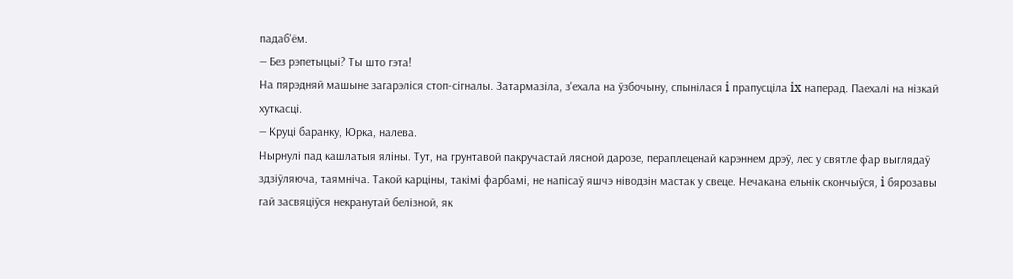падаб'ём.
— Без рэпетыцыі? Ты што гэта!
На пярэдняй машыне загарэліся стоп-сігналы. Затармазіла, з'ехала на ўзбочыну, спынілася i прапусціла ix наперад. Паехалі на нізкай хуткасці.
— Круці баранку, Юрка, налева.
Нырнулі пад кашлатыя яліны. Тут, на грунтавой пакручастай лясной дарозе, пераплеценай карэннем дрэў, лес у святле фар выглядаў здзіўляюча, таямніча. Такой карціны, такімі фарбамі, не напісаў яшчэ ніводзін мастак у свеце. Нечакана ельнік скончыўся, i бярозавы гай засвяціўся некранутай белізной, як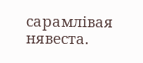сарамлівая нявеста.